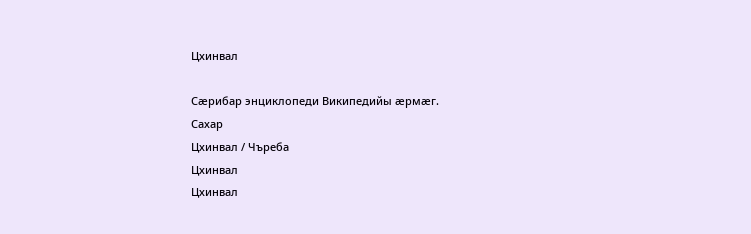Цхинвал

Сæрибар энциклопеди Википедийы æрмæг.
Сахар
Цхинвал / Чъреба
Цхинвал
Цхинвал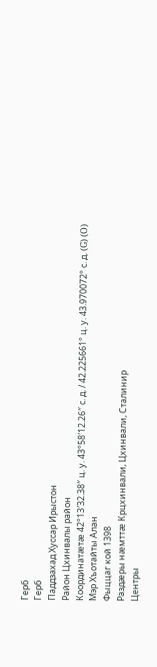Герб
Герб
Паддзахад Хуссар Ирыстон
Район Цхинвалы район
Координатæтæ 42°13′32.38″ ц. у. 43°58′12.26″ с. д. / 42.225661° ц. у. 43.970072° с. д. (G) (O)
Мэр Хъотайты Алан
Фыццаг кой 1398
Раздæры нæмттæ Крцхинвали, Цхинвали, Сталинир
Центры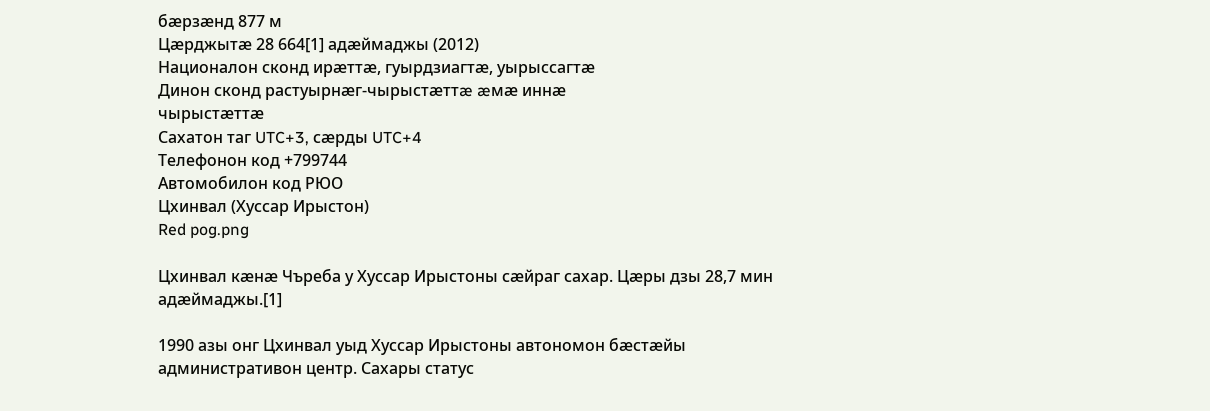бæрзæнд 877 м
Цæрджытæ 28 664[1] адæймаджы (2012)
Националон сконд ирæттæ, гуырдзиагтæ, уырыссагтæ
Динон сконд растуырнæг-чырыстæттæ æмæ иннæ
чырыстæттæ
Сахатон таг UTC+3, сæрды UTC+4
Телефонон код +799744
Автомобилон код РЮО
Цхинвал (Хуссар Ирыстон)
Red pog.png

Цхинвал кæнæ Чъреба у Хуссар Ирыстоны сæйраг сахар. Цæры дзы 28,7 мин адæймаджы.[1]

1990 азы онг Цхинвал уыд Хуссар Ирыстоны автономон бæстæйы административон центр. Сахары статус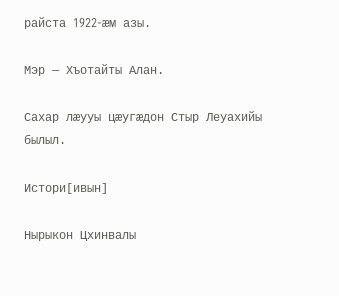райста 1922-æм азы.

Мэр — Хъотайты Алан.

Сахар лæууы цæугæдон Стыр Леуахийы былыл.

Истори[ивын]

Нырыкон Цхинвалы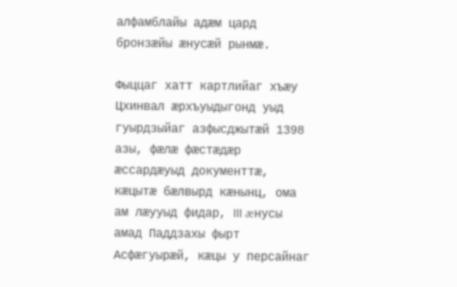алфамблайы адæм цард бронзæйы æнусæй рынмæ.

Фыццаг хатт картлийаг хъæу Цхинвал æрхъуыдыгонд уыд гуырдзыйаг азфысджытæй 1398 азы, фæлæ фæстæдæр æссардæуыд документтæ, кæцытæ бæлвырд кæнынц, ома ам лæууыд фидар, III æнусы амад Паддзахы фырт Асфæгуырæй, кæцы у персайнаг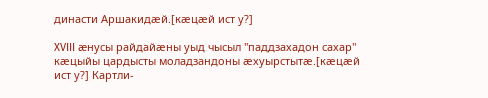династи Аршакидæй.[кæцæй ист у?]

XVIII æнусы райдайæны уыд чысыл "паддзахадон сахар" кæцыйы цардысты моладзандоны æхуырстытæ.[кæцæй ист у?] Картли-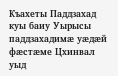Къахеты Паддзахад куы баиу Уырысы паддзахадимæ уæдæй фæстæме Цхинвал уыд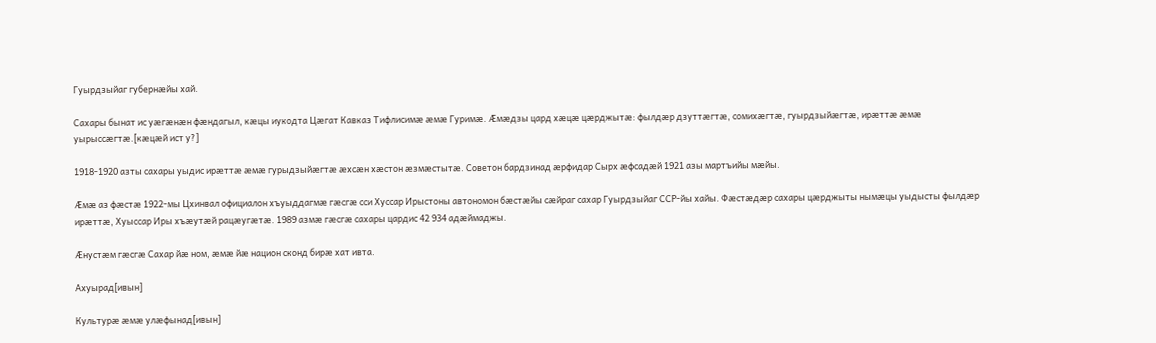Гуырдзыйаг губернæйы хай.

Сахары бынат ис уæгæнæн фæндагыл, кæцы иукодта Цæгат Кавказ Тифлисимæ æмæ Гуримæ. Æмæдзы цард хæцæ цæрджытæ: фылдæр дзуттæгтæ, сомихæгтæ, гуырдзыйæгтæ, ирæттæ æмæ уырыссæгтæ.[кæцæй ист у?]

1918-1920 азты сахары уыдис ирæттæ æмæ гурыдзыйæгтæ æхсæн хæстон æзмæстытæ. Советон бардзинад æрфидар Сырх æфсадæй 1921 азы мартъийы мæйы.

Æмæ аз фæстæ 1922-мы Цхинвал официалон хъуыддагмæ гæсгæ сси Хуссар Ирыстоны автономон бæстæйы сæйраг сахар Гуырдзыйаг ССР-йы хайы. Фæстæдæр сахары цæрджыты нымæцы уыдысты фылдæр ирæттæ, Хуыссар Иры хъæутæй рацæугæтæ. 1989 азмæ гæсгæ сахары цардис 42 934 адæймаджы.

Æнустæм гæсгæ Сахар йæ ном, æмæ йæ национ сконд бирæ хат ивта.

Ахуырад[ивын]

Культурæ æмæ улæфынад[ивын]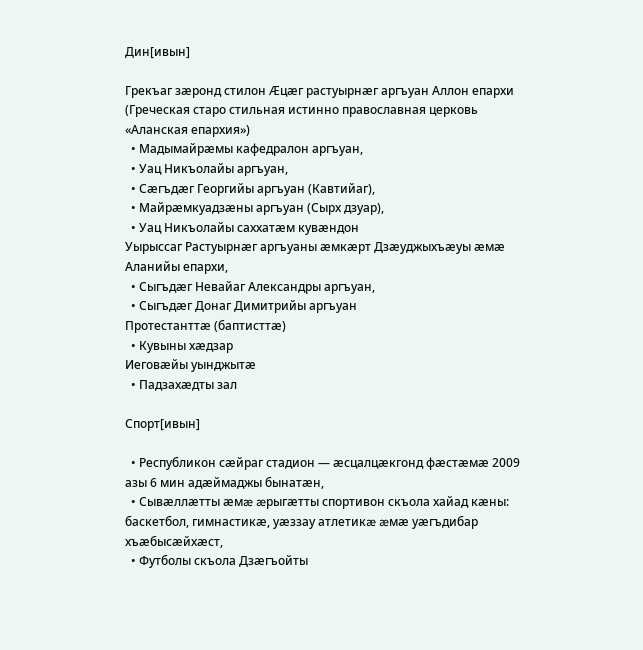Дин[ивын]

Грекъаг зæронд стилон Æцæг растуырнæг аргъуан Аллон епархи (Греческая старо стильная истинно православная церковь «Аланская епархия»)
  • Мадымайрæмы кафедралон аргъуан,
  • Уац Никъолайы аргъуан,
  • Сæгъдæг Георгийы аргъуан (Кавтийаг),
  • Майрæмкуадзæны аргъуан (Сырх дзуар),
  • Уац Никъолайы саххатæм кувæндон
Уырыссаг Растуырнæг аргъуаны æмкæрт Дзæуджыхъæуы æмæ Аланийы епархи,
  • Сыгъдæг Невайаг Александры аргъуан,
  • Сыгъдæг Донаг Димитрийы аргъуан
Протестанттæ (баптисттæ)
  • Кувыны хæдзар
Иеговæйы уынджытæ
  • Падзахæдты зал

Спорт[ивын]

  • Республикон сæйраг стадион — æсцалцæкгонд фæстæмæ 2009 азы 6 мин адæймаджы бынатæн,
  • Сывæллæтты æмæ æрыгæтты спортивон скъола хайад кæны: баскетбол, гимнастикæ, уæззау атлетикæ æмæ уæгъдибар хъæбысæйхæст,
  • Футболы скъола Дзæгъойты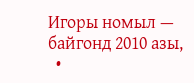Игоры номыл — байгонд 2010 азы,
  •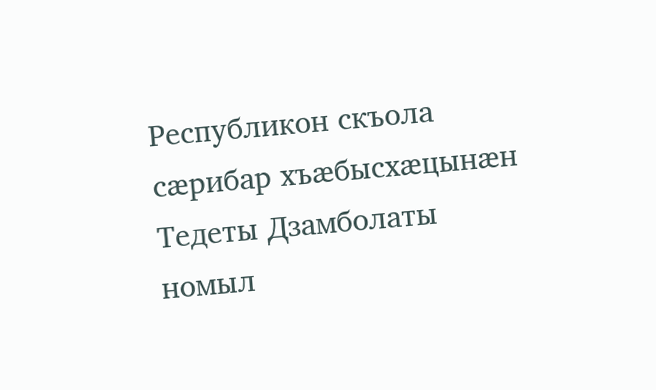Республикон скъола сæрибар хъæбысхæцынæн Тедеты Дзамболаты номыл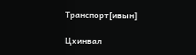Транспорт[ивын]

Цхинвал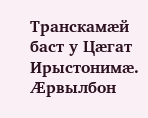Транскамæй баст у Цæгат Ирыстонимæ. Æрвылбон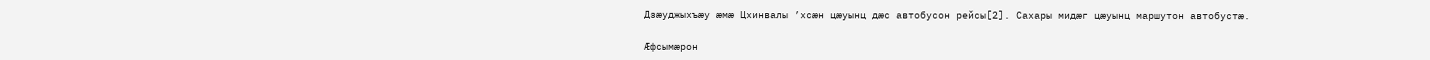Дзæуджыхъæу æмæ Цхинвалы ’хсæн цæуынц дæс автобусон рейсы[2]. Сахары мидæг цæуынц маршутон автобустæ.

Æфсымæрон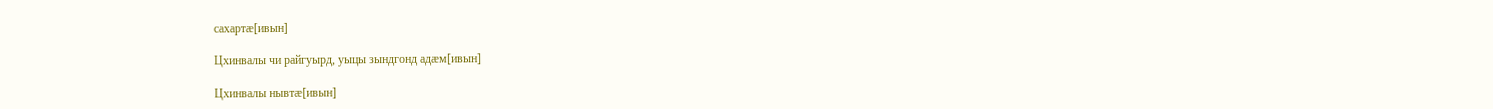сахартæ[ивын]

Цхинвалы чи райгуырд, уыцы зындгонд адæм[ивын]

Цхинвалы нывтæ[ивын]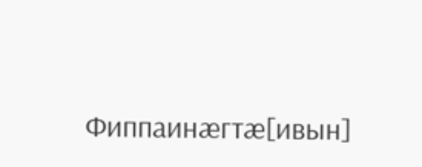Фиппаинæгтæ[ивын]